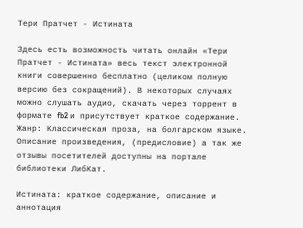Тери Пратчет - Истината

Здесь есть возможность читать онлайн «Тери Пратчет - Истината» весь текст электронной книги совершенно бесплатно (целиком полную версию без сокращений). В некоторых случаях можно слушать аудио, скачать через торрент в формате fb2 и присутствует краткое содержание. Жанр: Классическая проза, на болгарском языке. Описание произведения, (предисловие) а так же отзывы посетителей доступны на портале библиотеки ЛибКат.

Истината: краткое содержание, описание и аннотация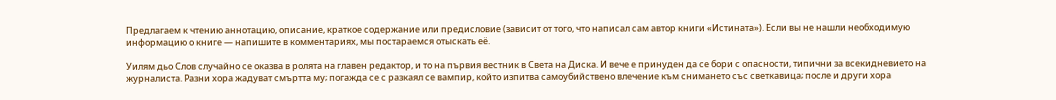Предлагаем к чтению аннотацию, описание, краткое содержание или предисловие (зависит от того, что написал сам автор книги «Истината»). Если вы не нашли необходимую информацию о книге — напишите в комментариях, мы постараемся отыскать её.

Уилям дьо Слов случайно се оказва в ролята на главен редактор, и то на първия вестник в Света на Диска. И вече е принуден да се бори с опасности, типични за всекидневието на журналиста. Разни хора жадуват смъртта му; погажда се с разкаял се вампир, който изпитва самоубийствено влечение към снимането със светкавица; после и други хора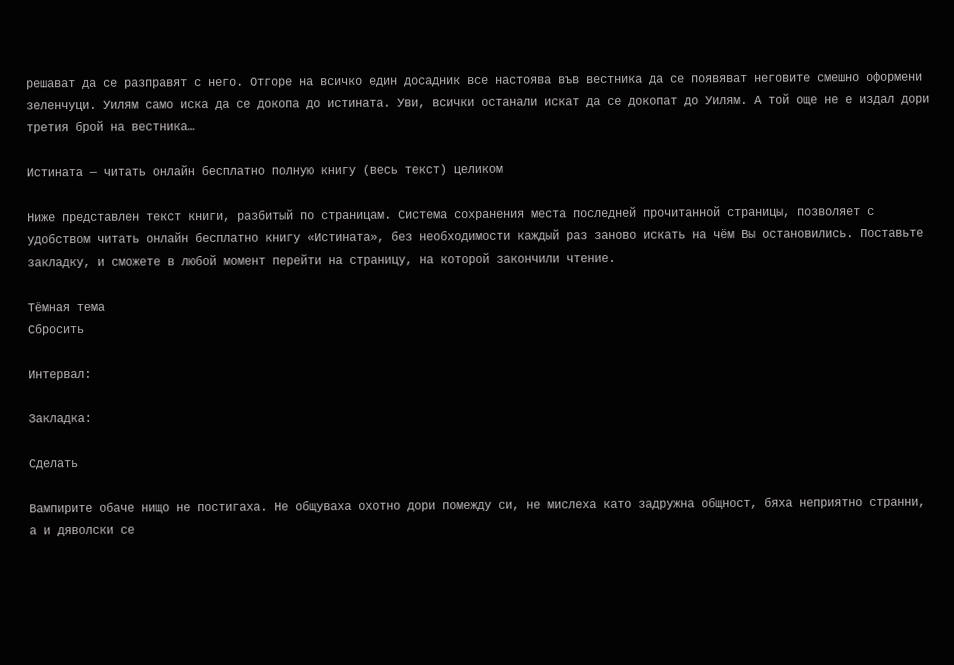решават да се разправят с него. Отгоре на всичко един досадник все настоява във вестника да се появяват неговите смешно оформени зеленчуци. Уилям само иска да се докопа до истината. Уви, всички останали искат да се докопат до Уилям. А той още не е издал дори третия брой на вестника…

Истината — читать онлайн бесплатно полную книгу (весь текст) целиком

Ниже представлен текст книги, разбитый по страницам. Система сохранения места последней прочитанной страницы, позволяет с удобством читать онлайн бесплатно книгу «Истината», без необходимости каждый раз заново искать на чём Вы остановились. Поставьте закладку, и сможете в любой момент перейти на страницу, на которой закончили чтение.

Тёмная тема
Сбросить

Интервал:

Закладка:

Сделать

Вампирите обаче нищо не постигаха. Не общуваха охотно дори помежду си, не мислеха като задружна общност, бяха неприятно странни, а и дяволски се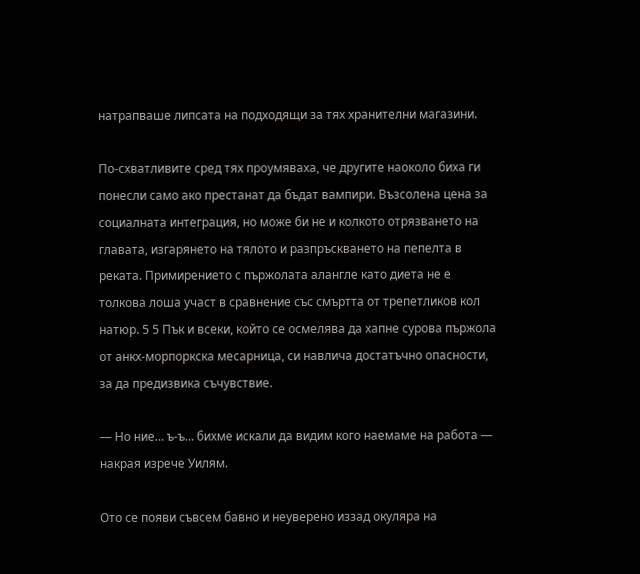натрапваше липсата на подходящи за тях хранителни магазини.

По-схватливите сред тях проумяваха, че другите наоколо биха ги понесли само ако престанат да бъдат вампири. Възсолена цена за социалната интеграция, но може би не и колкото отрязването на главата, изгарянето на тялото и разпръскването на пепелта в реката. Примирението с пържолата алангле като диета не е толкова лоша участ в сравнение със смъртта от трепетликов кол натюр. 5 5 Пък и всеки, който се осмелява да хапне сурова пържола от анкх-морпоркска месарница, си навлича достатъчно опасности, за да предизвика съчувствие.

— Но ние… ъ-ъ… бихме искали да видим кого наемаме на работа — накрая изрече Уилям.

Ото се появи съвсем бавно и неуверено иззад окуляра на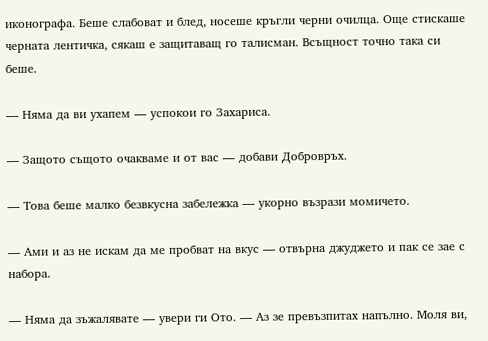иконографа. Беше слабоват и блед, носеше кръгли черни очилца. Още стискаше черната лентичка, сякаш е защитаващ го талисман. Всъщност точно така си беше.

— Няма да ви ухапем — успокои го Захариса.

— Защото същото очакваме и от вас — добави Добровръх.

— Това беше малко безвкусна забележка — укорно възрази момичето.

— Ами и аз не искам да ме пробват на вкус — отвърна джуджето и пак се зае с набора.

— Няма да зъжалявате — увери ги Ото. — Аз зе превъзпитах напълно. Моля ви,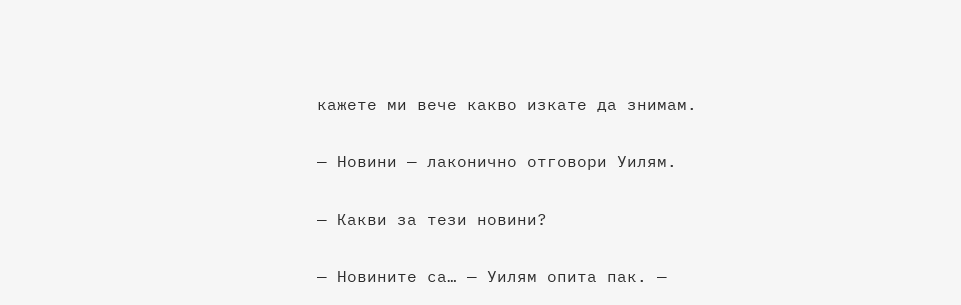кажете ми вече какво изкате да знимам.

— Новини — лаконично отговори Уилям.

— Какви за тези новини?

— Новините са… — Уилям опита пак. —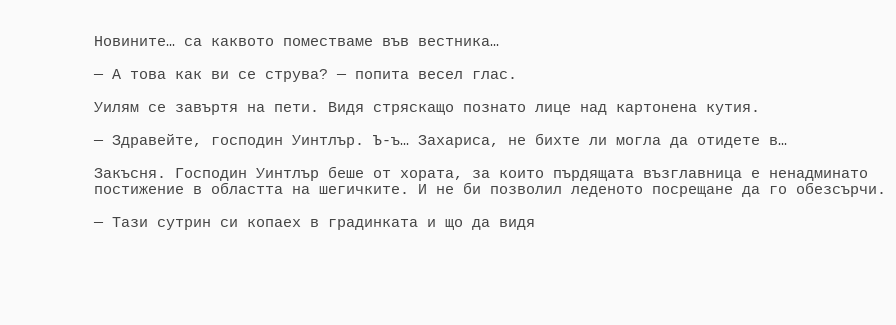Новините… са каквото поместваме във вестника…

— А това как ви се струва? — попита весел глас.

Уилям се завъртя на пети. Видя стряскащо познато лице над картонена кутия.

— Здравейте, господин Уинтлър. Ъ-ъ… Захариса, не бихте ли могла да отидете в…

Закъсня. Господин Уинтлър беше от хората, за които пърдящата възглавница е ненадминато постижение в областта на шегичките. И не би позволил леденото посрещане да го обезсърчи.

— Тази сутрин си копаех в градинката и що да видя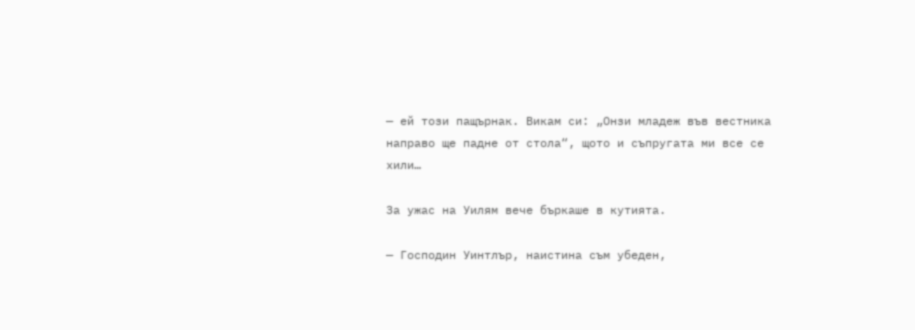— ей този пащърнак. Викам си: „Онзи младеж във вестника направо ще падне от стола“, щото и съпругата ми все се хили…

За ужас на Уилям вече бъркаше в кутията.

— Господин Уинтлър, наистина съм убеден,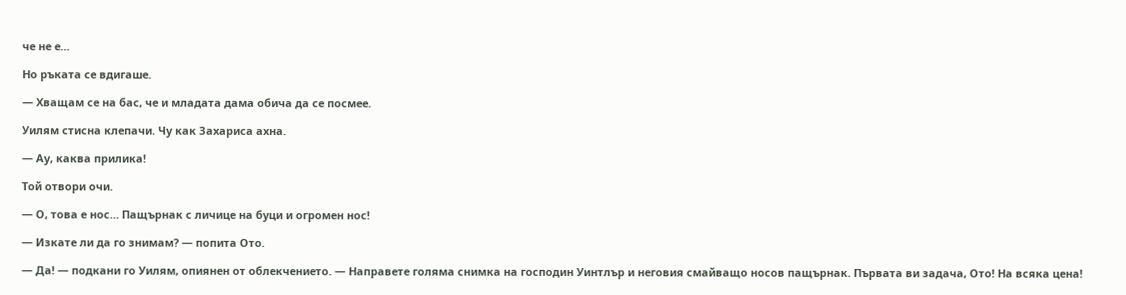че не е…

Но ръката се вдигаше.

— Хващам се на бас, че и младата дама обича да се посмее.

Уилям стисна клепачи. Чу как Захариса ахна.

— Ау, каква прилика!

Той отвори очи.

— О, това е нос… Пащърнак с личице на буци и огромен нос!

— Изкате ли да го знимам? — попита Ото.

— Да! — подкани го Уилям, опиянен от облекчението. — Направете голяма снимка на господин Уинтлър и неговия смайващо носов пащърнак. Първата ви задача, Ото! На всяка цена!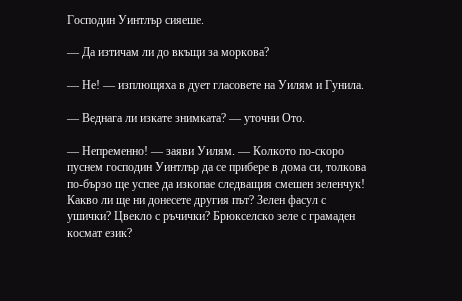Господин Уинтлър сияеше.

— Да изтичам ли до вкъщи за моркова?

— Не! — изплющяха в дует гласовете на Уилям и Гунила.

— Веднага ли изкате знимката? — уточни Ото.

— Непременно! — заяви Уилям. — Колкото по-скоро пуснем господин Уинтлър да се прибере в дома си, толкова по-бързо ще успее да изкопае следващия смешен зеленчук! Какво ли ще ни донесете другия път? Зелен фасул с ушички? Цвекло с ръчички? Брюкселско зеле с грамаден космат език?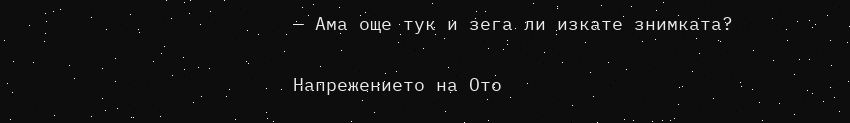— Ама още тук и зега ли изкате знимката?

Напрежението на Ото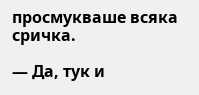просмукваше всяка сричка.

— Да, тук и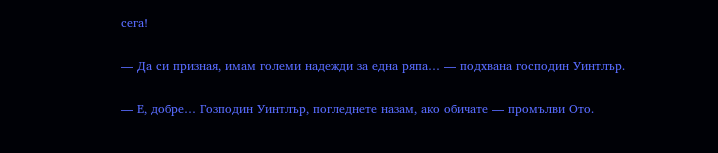сега!

— Да си призная, имам големи надежди за една ряпа… — подхвана господин Уинтлър.

— Е, добре… Гозподин Уинтлър, погледнете назам, ако обичате — промълви Ото.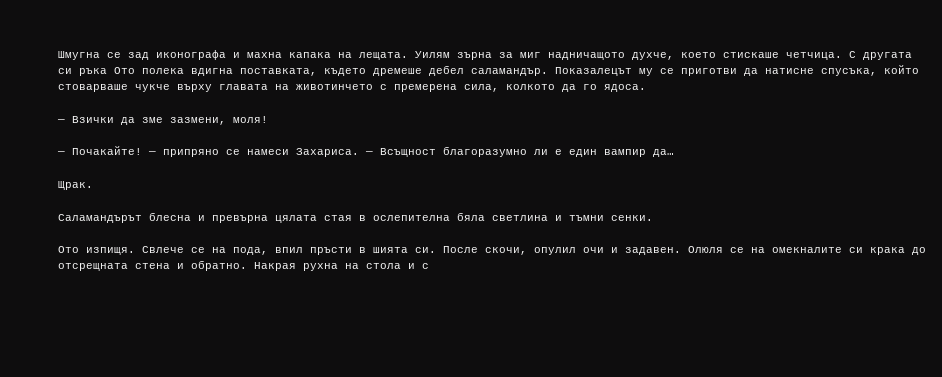Шмугна се зад иконографа и махна капака на лещата. Уилям зърна за миг надничащото духче, което стискаше четчица. С другата си ръка Ото полека вдигна поставката, където дремеше дебел саламандър. Показалецът му се приготви да натисне спусъка, който стоварваше чукче върху главата на животинчето с премерена сила, колкото да го ядоса.

— Взички да зме зазмени, моля!

— Почакайте! — припряно се намеси Захариса. — Всъщност благоразумно ли е един вампир да…

Щрак.

Саламандърът блесна и превърна цялата стая в ослепителна бяла светлина и тъмни сенки.

Ото изпищя. Свлече се на пода, впил пръсти в шията си. После скочи, опулил очи и задавен. Олюля се на омекналите си крака до отсрещната стена и обратно. Накрая рухна на стола и с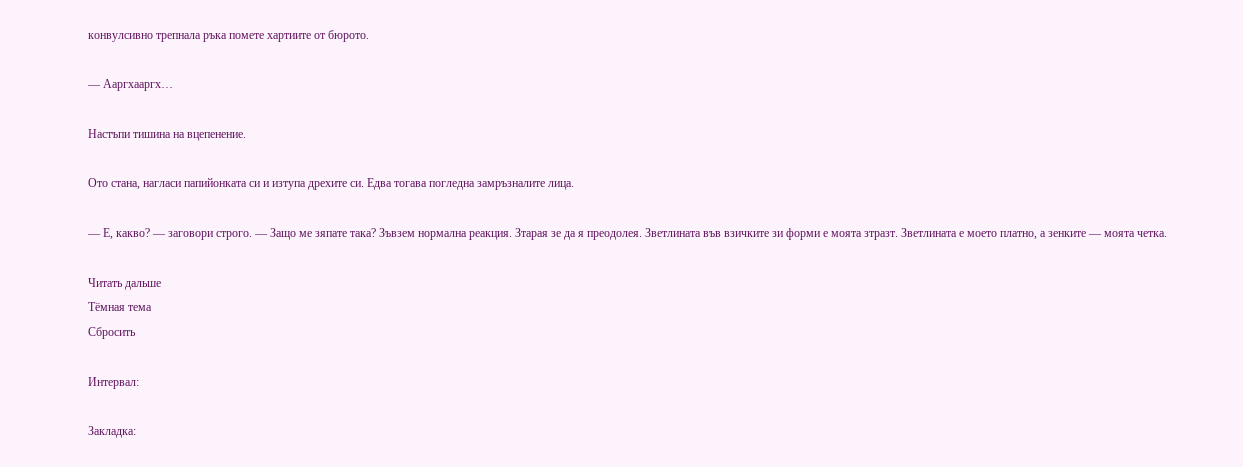конвулсивно трепнала ръка помете хартиите от бюрото.

— Ааргхааргх…

Настъпи тишина на вцепенение.

Ото стана, нагласи папийонката си и изтупа дрехите си. Едва тогава погледна замръзналите лица.

— Е, какво? — заговори строго. — Защо ме зяпате така? Зъвзем нормална реакция. Зтарая зе да я преодолея. Зветлината във взичките зи форми е моята зтразт. Зветлината е моето платно, а зенките — моята четка.

Читать дальше
Тёмная тема
Сбросить

Интервал:

Закладка: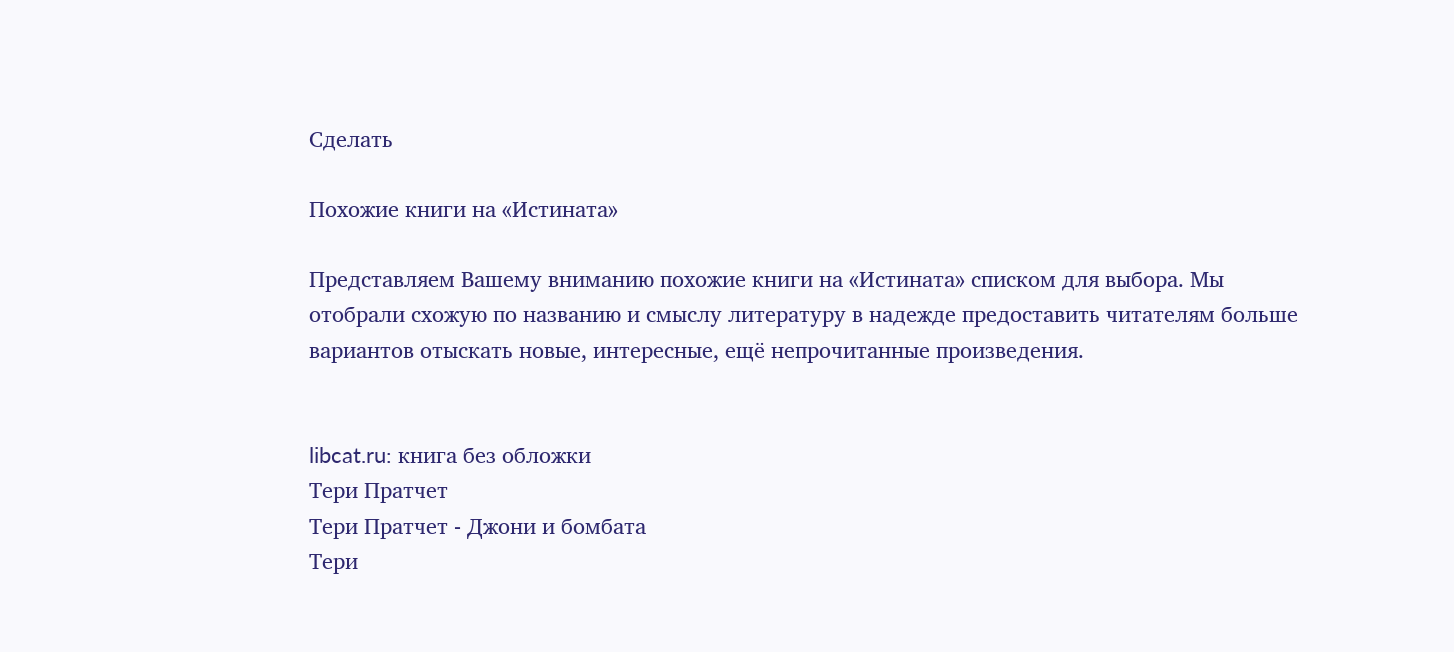Сделать

Похожие книги на «Истината»

Представляем Вашему вниманию похожие книги на «Истината» списком для выбора. Мы отобрали схожую по названию и смыслу литературу в надежде предоставить читателям больше вариантов отыскать новые, интересные, ещё непрочитанные произведения.


libcat.ru: книга без обложки
Тери Пратчет
Тери Пратчет - Джони и бомбата
Тери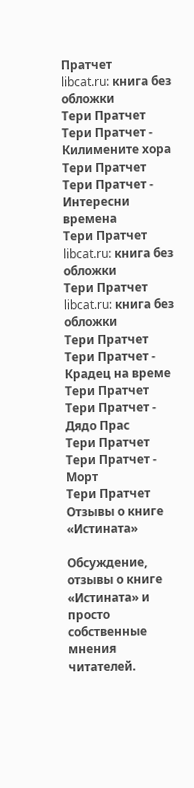Пратчет
libcat.ru: книга без обложки
Тери Пратчет
Тери Пратчет - Килимените хора
Тери Пратчет
Тери Пратчет - Интересни времена
Тери Пратчет
libcat.ru: книга без обложки
Тери Пратчет
libcat.ru: книга без обложки
Тери Пратчет
Тери Пратчет - Крадец на време
Тери Пратчет
Тери Пратчет - Дядо Прас
Тери Пратчет
Тери Пратчет - Морт
Тери Пратчет
Отзывы о книге «Истината»

Обсуждение, отзывы о книге «Истината» и просто собственные мнения читателей.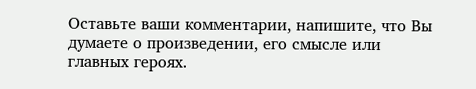Оставьте ваши комментарии, напишите, что Вы думаете о произведении, его смысле или главных героях.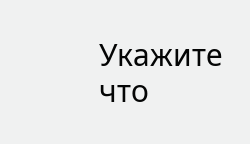Укажите что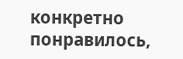конкретно понравилось,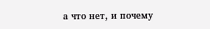а что нет, и почему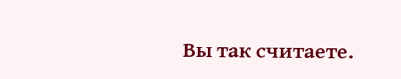Вы так считаете.